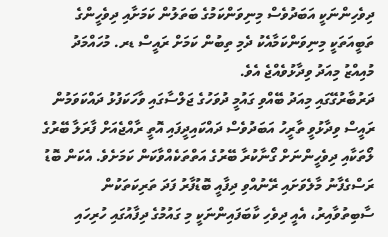ދިވެހިންނަކީ އަބަދުވެސް މިނިވަންކަމުގެ ބަތަލުން ކަމަށާއި ދިވެހީންގެ ތަބީއަތަކީ މިނިވަންކަމާއެކު ދެމި ތިބުން ކަމަށް ރައީސް ޑރ. މުހައްމަދު މުއިއްޒު މިއަދު ވިދާޅުވެއްޖެ އެވެ.
ދަރުބާރުގޭގައި މިއަދު ބޭއްވި ގައުމީ ދުވަހުގެ ޖަލްސާގައި ވާހަކަފުޅު ދައްކަވަމުން ރައީސް ވިދާޅުވީ ތާރީހު އަބަދުވެސް ދައްކައިދީފައި އޮތީ ރާއްޖެއަށް ފާރަލާ ބޭރުގެ ލޯތަކާއި ދިވެހީންނަށް ގޯނާކުރާ ބޭރުގެ އަތްތަކެއްވާކަން ކަމަށެވެ. އެކަން ބޮޑު ރަސްގެފާނު މާލެވަށައި ރޭނުއްވި ދިފާއީ ބޮޑުފާރު ފަދަ ތަރިކަތަކުން ސާބިތުވާއިރު، އެއީ ދިވެހި ކާބަފައިންނަކީ މި ގައުމުގެ ދިފާއުގައި ހުރިހައި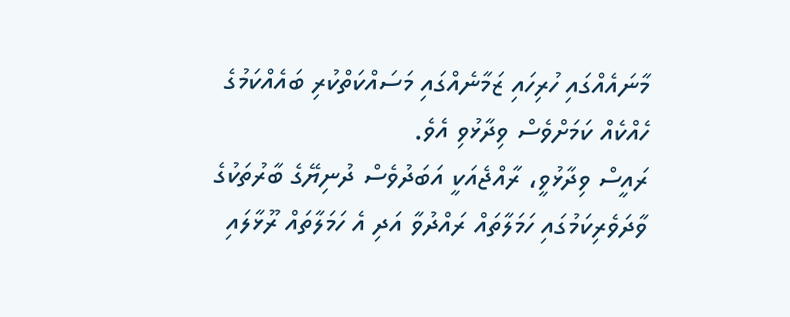މާނައެއްގައި ހުރިހައި ޒަމާނެއްގައި މަސައްކަތްކުރި ބައެއްކަމުގެ ހެއްކެއް ކަމަށްވެސް ވިދާޅުވި އެވެ.
ރައީސް ވިދާޅުވީ، ރާއްޖެއަކީ އަބަދުވެސް ދުނިޔޭގެ ބާރުތަކުގެ ވާދަވެރިކަމުގައި ހަމަލާތައް ރައްދުވާ އަދި އެ ހަމަލާތައް ރޫޅާލައި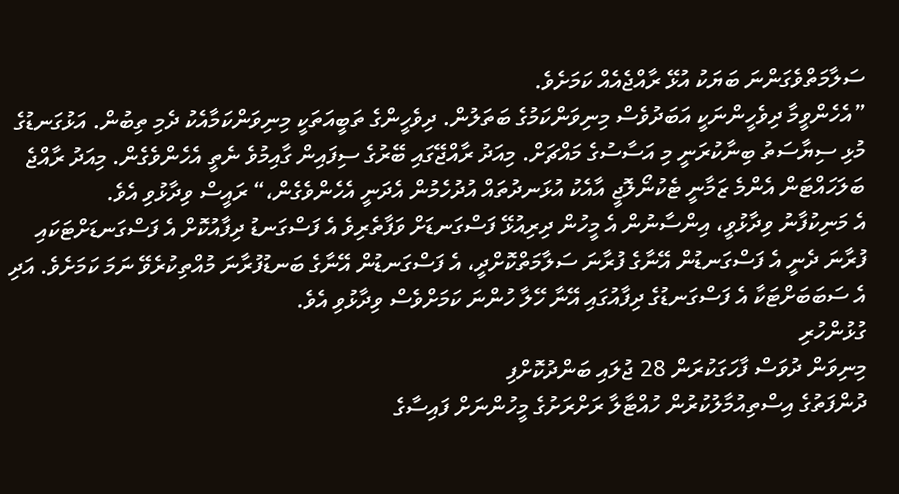ސަލާމަތްވެގަންނަ ބަޔަކު އުޅޭ ރާއްޖެއެއް ކަމަށެވެ.
”އެހެންވީމާ ދިވެހީންނަކީ އަބަދުވެސް މިނިވަންކަމުގެ ބަތަލުން. ދިވެހީންގެ ތަބީއަތަކީ މިނިވަންކަމާއެކު ދެމި ތިބުން. އަޅުގަނޑުގެ މުޅި ސިޔާސަތު ބިނާކުރަނީ މި އަސާސުގެ މައްޗަށް. މިއަދު ރާއްޖޭގައި ބޭރުގެ ސިފައިން ގާއިމުވެ ނެތީ އެހެންވެގެން. މިއަދު ރާއްޖެ ބަލަހައްޓަން އެންމެ ޒަމާނީ ޓެކުނޯލޮޖީ އާއެކު އުޅަނދުތައް އުދުހެމުން އެދަނީ އެހެންވެގެން،“ ރައީސް ވިދާޅުވި އެވެ.
އެ މަނިކުފާނު ވިދާޅުވީ، އިންސާނުން އެ މީހުން ދިރިއުޅޭ ފަސްގަނޑަށް ވަފާތެރިވެ އެ ފަސްގަނޑު ދިފާއުކޮށް އެ ފަސްގަނޑަށްޓަކައި ފުރާނަ ދެނީ އެ ފަސްގަނޑުން އޭނާގެ ފުރާނަ ސަލާމަތްކޮށްދީ، އެ ފަސްގަނޑުން އޭނާގެ ބަނޑުފުރާނަ މުއްތިކުރެވޭ ނަމަ ކަމަށެވެ. އަދި އެ ސަބަބަށްޓަކާ އެ ފަސްގަނޑުގެ ދިފާއުގައި އޭނާ ހޭލާ ހުންނަ ކަމަށްވެސް ވިދާޅުވި އެވެ.
ގުޅުންހުރި
މިނިވަން ދުވަސް ފާހަގަކުރަން 28 ޖުލައި ބަންދުކޮށްފި
ދުންފަތުގެ އިސްތިއުމާލުކުރުން ހުއްޓާލާ ރަށްރަށުގެ މީހުންނަށް ފައިސާގެ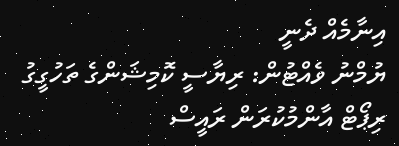އިނާމެއް ދެނީ
ޔުމްނު ވެއްޓުން: ރިޔާސީ ކޮމިޝަންގެ ތަހުގީގު ރިޕޯޓް އާންމުކުރަން ރައީސް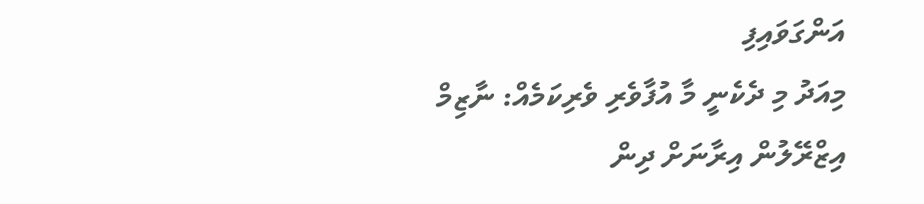އަންގަވައިފި
މިއަދު މި ދެކެނީ މާ އުފާވެރި ވެރިކަމެއް: ނާޒިމް
އިޒްރޭލުން އިރާނަށް ދިން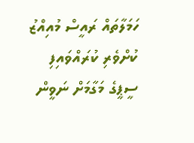ހަމަލާތައް ރައީސް މުއިއްޒު ކުށްވެރި ކުރައްވައިފި
ސީޕީގެ މަގާމަށް ނަވީން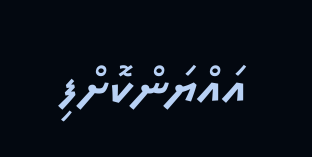އައްޔަންކޮށްފި